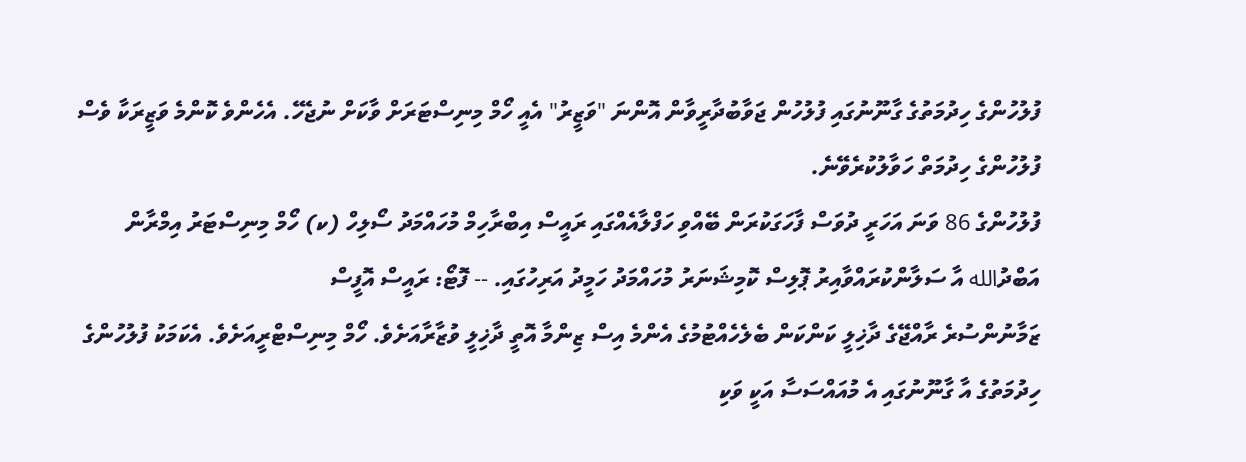ފުލުހުންގެ ހިދުމަތުގެ ގާނޫނުގައި ފުލުހުން ޖަވާބުދާރީވާން އޮންނަ "ވަޒީރު" އެއީ ހޯމް މިނިސްޓަރަށް ވާކަށް ނުޖެހޭ. އެހެންވެ ކޮންމެ ވަޒީރަކާ ވެސް ފުލުހުންގެ ހިދުމަތް ހަވާލުކުރެވޭނެ.
ފުލުހުންގެ 86 ވަނަ އަހަރީ ދުވަސް ފާހަގަކުރަން ބޭއްވި ހަފްލާއެއްގައި ރައީސް އިބްރާހިމް މުހައްމަދު ސޯލިހް (ކ) ހޯމް މިނިސްޓަރު އިމްރާން އަބްދުالله އާ ސަލާންކުރައްވާއިރު ޕޮލިސް ކޮމިޝަނަރު މުހައްމަދު ހަމީދު އަރިހުގައި. -- ފޮޓޯ: ރައީސް އޮފީސް
ޒަމާނުންސުރެ ރާއްޖޭގެ ދާޚިލީ ކަންކަން ބެލެހެއްޓުމުގެ އެންމެ އިސް ޒިންމާ އޮތީ ދާޚިލީ ވުޒާރާއަށެވެ. ހޯމް މިނިސްޓްރީއަށެވެ. އެކަމަކު ފުލުހުންގެ ހިދުމަތުގެ އާ ގާނޫނުގައި އެ މުއައްސަސާ އަކީ ވަކި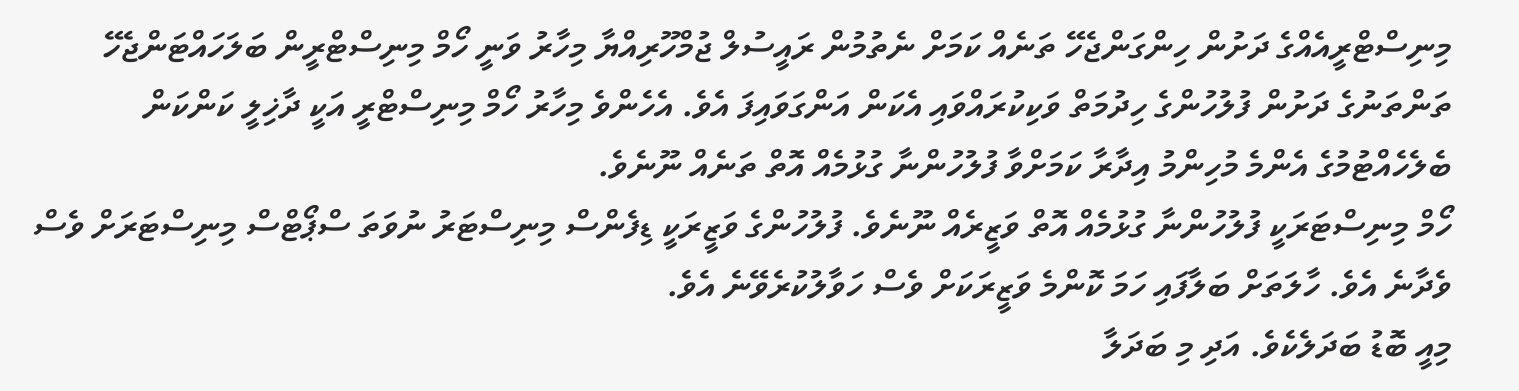މިނިސްޓްރީއެއްގެ ދަށުން ހިންގަންޖެހޭ ތަނެއް ކަމަށް ނެތުމުން ރައީސުލް ޖުމްހޫރިއްޔާ މިހާރު ވަނީ ހޯމް މިނިސްޓްރީން ބަލަހައްޓަންޖެހޭ ތަންތަނުގެ ދަށުން ފުލުހުންގެ ހިދުމަތް ވަކިކުރައްވައި އެކަން އަންގަވައިފަ އެވެ. އެހެންވެ މިހާރު ހޯމް މިނިސްޓްރީ އަކީ ދާޚިލީ ކަންކަން ބެލެހެއްޓުމުގެ އެންމެ މުހިންމު އިދާރާ ކަމަށްވާ ފުލުހުންނާ ގުޅުމެއް އޮތް ތަނެއް ނޫނެވެ.
ހޯމް މިނިސްޓަރަކީ ފުލުހުންނާ ގުޅުމެއް އޮތް ވަޒީރެއް ނޫނެވެ. ފުލުހުންގެ ވަޒީރަކީ ޑިފެންސް މިނިސްޓަރު ނުވަތަ ސްޕޯޓްސް މިނިސްޓަރަށް ވެސް ވެދާނެ އެވެ. ހާލަތަށް ބަލާފައި ހަމަ ކޮންމެ ވަޒީރަކަށް ވެސް ހަވާލުކުރެވޭނެ އެވެ.
މިއީ ބޮޑު ބަދަލެކެވެ. އަދި މި ބަދަލާ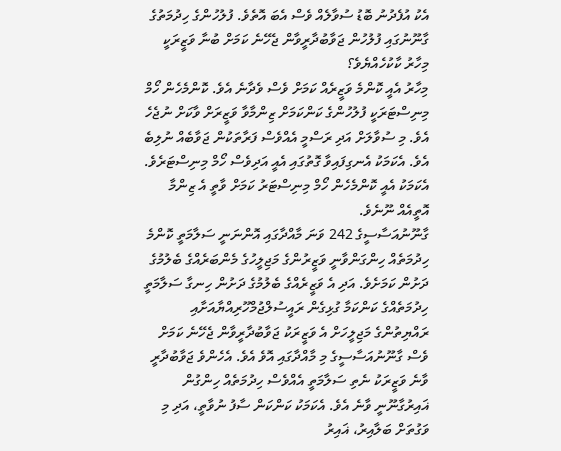އެކު އުފެދުނު ބޮޑު ސުވާލެއް ވެސް އެބަ އޮތެވެ. ފުލުހުންގެ ހިދުމަތުގެ ގާނޫނުގައި ފުލުހުން ޖަވާބުދާރީވާން ޖެހޭނެ ކަމަށް ބުނާ ވަޒީރަކީ މިހާރު ކާކުހެއްޔެވެ؟
މިހާރު އެއީ ކޮންމެ ވަޒީރެއް ކަމަށް ވެސް ވެދާނެ އެވެ. ކޮންމެހެން ހޯމް މިނިސްޓަރަކީ ފުލުހުންގެ ކަންކަމަށް ޒިންމާވާ ވަޒީރަށް ވާކަށް ނުޖެހެ އެވެ. މި ސުވާލަށް އަދި ރަސްމީ އެއްވެސް ފަރާތަކުން ޖަވާބެއް ނުލިބެ އެވެ. އެކަމަކު އެނގިފައިވާ ގޮތުގައި އެއީ އަދިވެސް ހޯމް މިނިސްޓަރެވެ. އެކަމަކު އެއީ ކޮންމެހެން ހޯމް މިނިސްޓަރު ކަމަށް ވާތީ އެ ޒިންމާ އޮތީއެއް ނޫނެވެ.
ގާނޫނުއަސާސީގެ 242 ވަނަ މާއްދާގައި އޮންނަނީ ސަލާމަތީ ކޮންމެ ހިދުމަތެއް ހިންގަންވާނީ ވަޒީރުންގެ މަޖިލީހުގެ މެންބަރެއްގެ ބެލުމުގެ ދަށުން ކަމަށެވެ. އަދި އެ ވަޒީރެއްގެ ބެލުމުގެ ދަށުން ހިނގާ ސަލާމަތީ ހިދުމަތެއްގެ ކަންކަމާ ގުޅިގެން ރައީސުލްޖުމްހޫރިއްޔާއަށާއި ރައްޔިތުންގެ މަޖިލީހަށް އެ ވަޒީރަކު ޖަވާބުދާރީވާން ޖެހޭނެ ކަމަށް ވެސް ގާނޫނުއަސާސީގެ މި މާއްދާގައި އޮވެ އެވެ. އެހެންވެ ޖަވާބުދާރީ ވާނެ ވަޒީރަކު ނެތި ސަލާމަތީ އެއްވެސް ހިދުމަތެއް ހިންގުން ޣައިރުގާނޫނީ ވާނެ އެވެ. އެކަމަކު ކަންކަން ސާފު ނުވާތީ، އަދި މި ވަގުތަށް ބަލާއިރު، ޣައިރު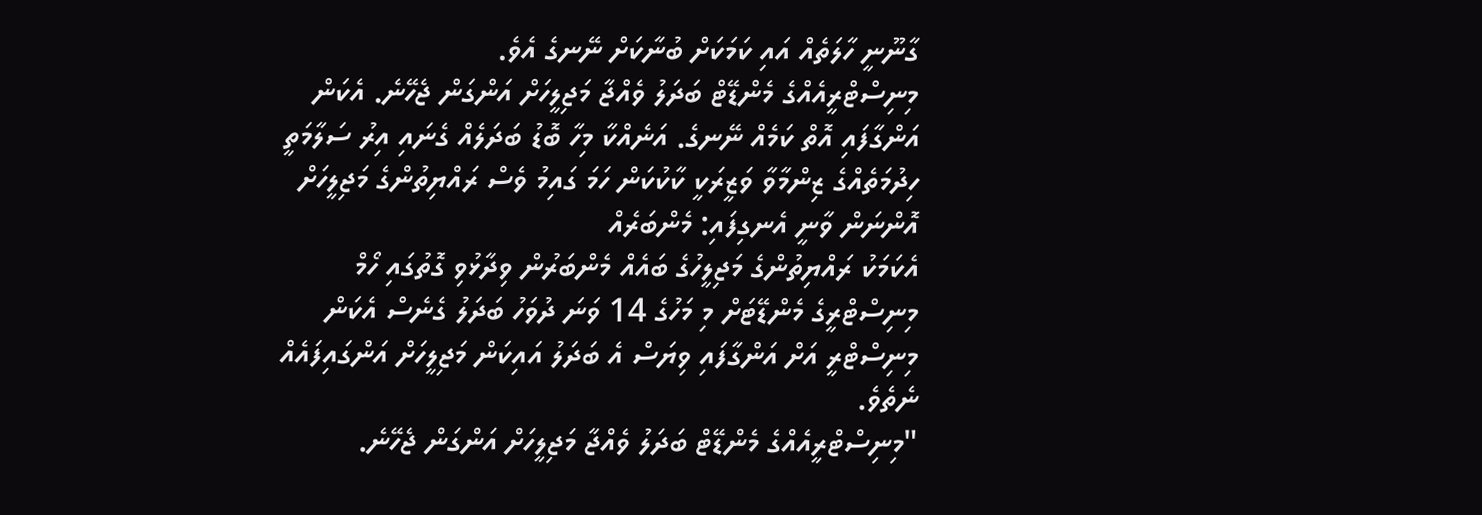ގާނޫނީ ހާލަތެއް އައި ކަމަކަށް ބުނާކަށް ނޭނގެ އެވެ.
މިނިސްޓްރީއެއްގެ މެންޑޭޓް ބަދަލު ވެއްޖާ މަޖިލީހަށް އަންގަން ޖެހޭނެ. އެކަން އަންގާފައި އޮތް ކަމެއް ނޭނގެ. އަނެއްކާ މިހާ ބޮޑު ބަދަލެއް ގެނައި އިރު ސަލާމަތީ ހިދުމަތެއްގެ ޒިންމާވާ ވަޒީރަކީ ކާކުކަން ހަމަ ގައިމު ވެސް ރައްޔިތުންގެ މަޖިލީހަށް އޮންނަން ވާނީ އެނގިފައި: މެންބަރެއް
އެކަމަކު ރައްޔިތުންގެ މަޖިލީހުގެ ބައެއް މެންބަރުން ވިދާޅުވި ގޮތުގައި ހޯމް މިނިސްޓްރީގެ މެންޑޭޓަށް މި މަހުގެ 14 ވަނަ ދުވަހު ބަދަލު ގެނެސް އެކަން މިނިސްޓްރީ އަށް އަންގާފައި ވިޔަސް އެ ބަދަލު އައިކަން މަޖިލީހަށް އަންގައިފައެއް ނެތެވެ.
"މިނިސްޓްރީއެއްގެ މެންޑޭޓް ބަދަލު ވެއްޖާ މަޖިލީހަށް އަންގަން ޖެހޭނެ.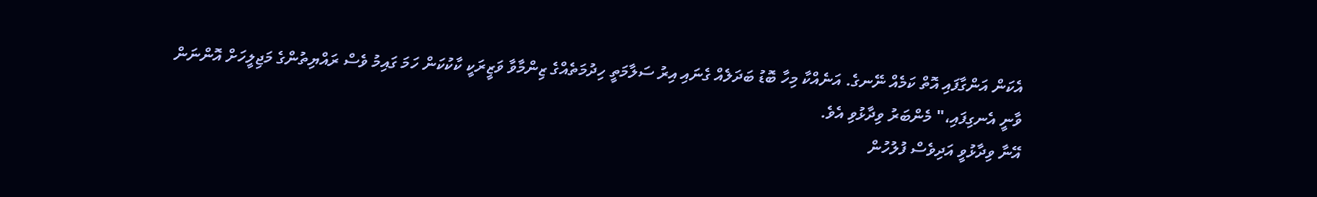އެކަން އަންގާފައި އޮތް ކަމެއް ނޭނގެ. އަނެއްކާ މިހާ ބޮޑު ބަދަލެއް ގެނައި އިރު ސަލާމަތީ ހިދުމަތެއްގެ ޒިންމާވާ ވަޒީރަކީ ކާކުކަން ހަމަ ގައިމު ވެސް ރައްޔިތުންގެ މަޖިލީހަށް އޮންނަން ވާނީ އެނގިފައި،" މެންބަރު ވިދާޅުވި އެވެ.
އޭނާ ވިދާޅުވީ އަދިވެސް ފުލުހުން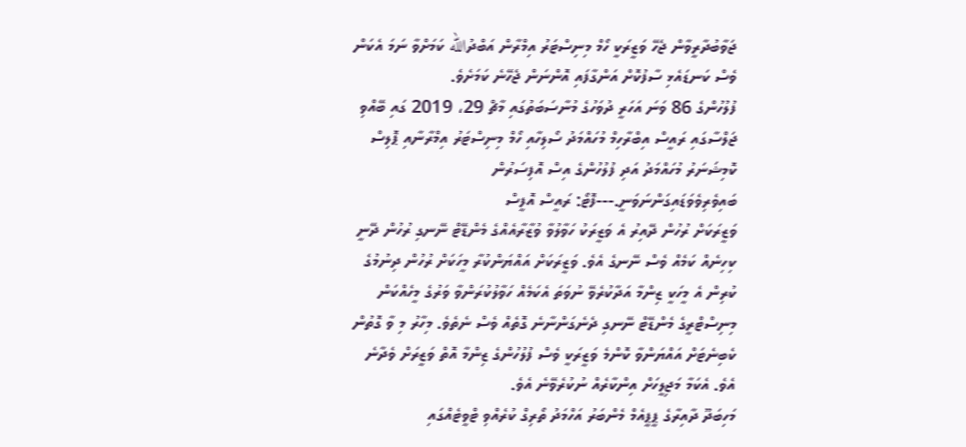ޖަވާބުދާރީވާން ޖެހޭ ވަޒީރަކީ ހޯމް މިނިސްޓަރު އިމްރާން އަބްދުالله ކަމަށްވާ ނަމަ އެކަން ވެސް ކަނޑައެޅި ސާފުކޮށް އަންގާފައި އޮންނަން ޖެހޭނެ ކަމަށެވެ.
ފުލުހުންގެ 86 ވަނަ އަހަރީ ދުވަހުގެ މުނާސަބަތުގައި މާޗް 29، 2019 ގައި ބޭއްވި ޖަލްސާގައި ރައީސް އިބްރާހިމް މުހައްމަދު ސޯލިހާއި ހޯމް މިނިސްޓަރު އިމްރާނާއި ޕޮލިސް ކޮމިޝަނަރު މުހައްމަދު އަދި ފުލުހުންގެ އިސް އޮފިސަރުން ބައިވެރިވެވަޑައިގަންނަވަނީ.---ފޮޓޯ: ރައީސް އޮފީސް
ވަޒީރަކަށް ރުހުން ދޭއިރު އެ ވަޒީރަކު ހަވާލުވާ ވުޒާރާއެއްގެ މެންޑޭޓް ނޭނގި ރުހުން ދޭނީ ކިހިނެއް ކަމެއް ވެސް ނޭނގެ އެވެ. ވަޒީރަކަށް އައްޔަންކުރާ މީހަކަށް ރުހުން ދިނުމުގެ ކުރިން އެ މީހަކީ ޒިންމާ އަދާކުރެވޭ ނުވަތަ އެކަމެއް ހަވާލުކުރަންވާ ވަރުގެ މީހެއްކަން މިނިސްޓްރީގެ މެންޑޭޓް ނޭނގި ދެނެގަންނާނެ ގޮތެއް ވެސް ނެތެވެ. މިހާރު މި ވާ ގޮތުން ކެބިނެޓަށް އައްޔަންވާ ކޮންމެ ވަޒީރަކީ ވެސް ފުލުހުންގެ ޒިންމާ އޮތް ވަޒީރަށް ވެދާނެ އެވެ. އެކަމާ މަޖިލީހަށް އިންކާރެއް ނުކުރެވޭނެ އެވެ.
މަހިބަދޫ ދާއިރާގެ ޕީޕީއެމް މެންބަރު އަހްމަދު ތޯރިގް ކުރެއްވި ޓްވީޓެއްގައި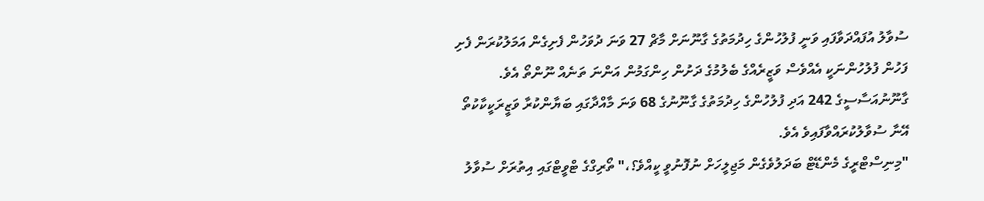ސުވާލު އުފައްދަވާފައި ވަނީ ފުލުހުންގެ ހިދުމަތުގެ ގާނޫނަށް މާޗް 27 ވަނަ ދުވަހުން ފެށިގެން އަމަލުކުރަން ފެށި ފަހުން ފުލުހުންނަކީ އެއްވެސް ވަޒީރެއްގެ ބެލުމުގެ ދަށުން ހިންގަމުން އަންނަ ތަނެއް ނޫންތޯ އެވެ.
ގާނޫނުއަސާސީގެ 242 އަދި ފުލުހުންގެ ހިދުމަތުގެ ގާނޫނުގެ 68 ވަނަ މާއްދާގައި ބަޔާންކުރާ ވަޒީރަކީކާކުތޯ އޭނާ ސުވާލުކުރައްވާފައިވެ އެވެ.
"މިނިސްޓްރީގެ މެންޑޭޓް ބަދަލުވެގެން މަޖިލީހަށް ނުފޮނުވީ ކީއްވެ؟،" ތޯރިގްގެ ޓްވީޓްގައި އިތުރަށް ސުވާލު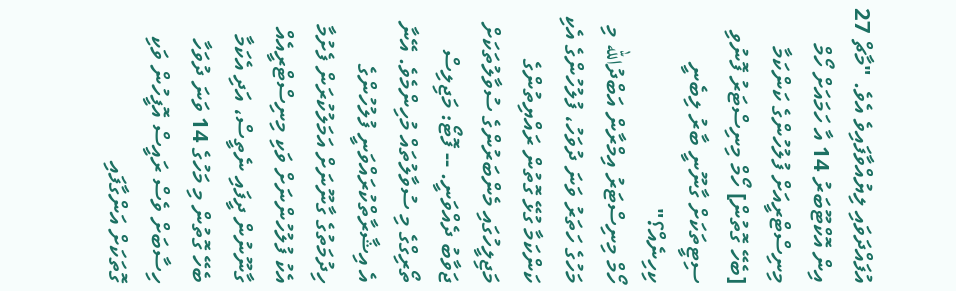އުފައްދަވައި ލިޔުއްވާފައިވެ އެވެ. "މާޗް 27 އިން އޮކްޓޫބަރު 14 އާ ހަމައަށް ހޯމް މިނިސްޓްރީއަށް ފުލުހުންގެ ކަންކަމާ [ބެހޭ ގޮތުން] ހޯމް މިނިސްޓަރު ފޮނުވި ސިޓީތަކަށް ގާނޫނީ ބާރު ލިބެނީ ކިހިނެއް؟"
ހޯމް މިނިސްޓަރު އިމްރާން އަބްދުالله މި މަހުގެ ހަތަރު ވަނަ ދުވަހު، ފުލުހުންގެ އެކި ކަންކަމާ ގުޅޭ ގޮތުން ރައްޔިތުންގެ މަޖިލީހުގައި މެންބަރުންގެ ސުވާލުތަކަށް ޖަވާބު ދެއްވަނީ. -- ފޮޓޯ: މަޖިލިސް
ތޯރިގްގެ މި ސުވާލުތައް މުހިންމެވެ. އޭނާ އެ އިޝާރާތްކުރައްވަނީ ފުލުހުންގެ ހިދުމަތުގެ ގާނޫނަށް އަމަލުކުރަން ފެށުމާ އެކު ފުލުހުންނަށް ވަކި މިނިސްޓްރީއެއް ގާނޫނުން ދީފައި ނެތީސް، އަދި އެކަމާ ބެހޭ ގޮތުން މި މަހުގެ 14 ވަނަ ދުވަހާ ހިސާބަށް ވެސް ރައީސް އޮފީހުން ވަކި ގޮތަކަށް އަންގާފައި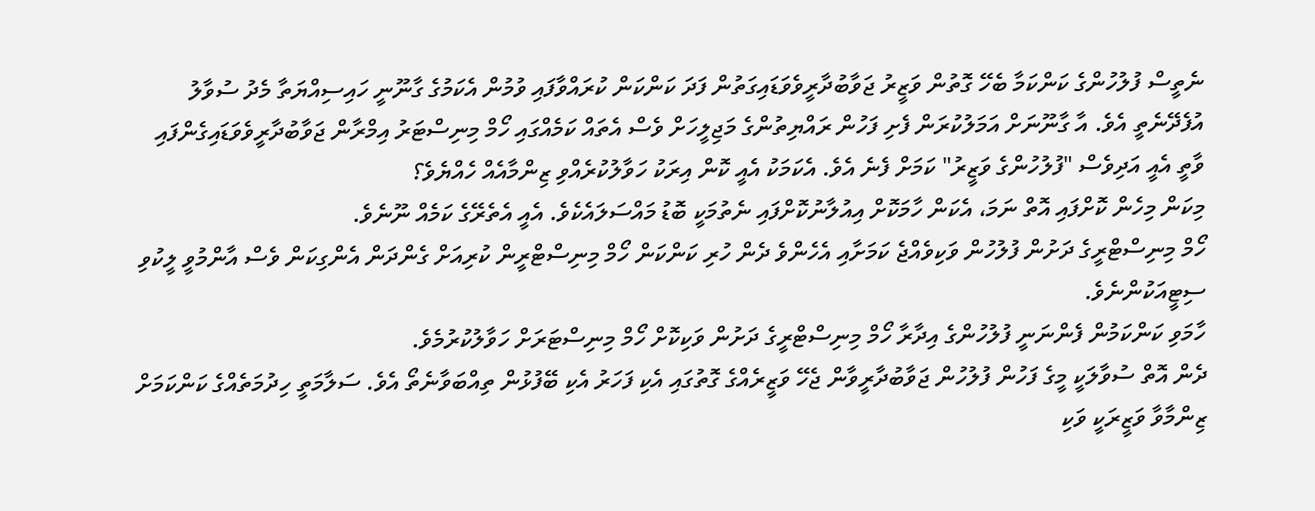ނެތީސް ފުލުހުންގެ ކަންކަމާ ބެހޭ ގޮތުން ވަޒީރު ޖަވާބުދާރީވެވަޑައިގަތުން ފަދަ ކަންކަން ކުރައްވާފައި ވުމުން އެކަމުގެ ގާނޫނީ ހައިސިއްޔަތާ މެދު ސުވާލު އުފެދޭނެތީ އެވެ. އާ ގާނޫނަށް އަމަލުކުރަން ފެށި ފަހުން ރައްޔިތުންގެ މަޖިލީހަށް ވެސް އެތައް ކަމެއްގައި ހޯމް މިނިސްޓަރު އިމްރާން ޖަވާބުދާރީވެވަޑައިގެންފައި ވާތީ އެއީ އަދިވެސް "ފުލުހުންގެ ވަޒީރު" ކަމަށް ފެނެ އެވެ. އެކަމަކު އެއީ ކޮން އިރަކު ހަވާލުކުރެއްވި ޒިންމާއެއް ހެއްޔެވެ؟
މިކަން މިހެން ކޮށްފައި އޮތް ނަމަ، އެކަން ހާމަކޮށް އިއުލާނުކޮށްފައި ނެތުމަކީ ބޮޑު މައްސަލައެކެވެ. އެއީ އެތެރޭގެ ކަމެއް ނޫނެވެ.
ހޯމް މިނިސްޓްރީގެ ދަށުން ފުލުހުން ވަކިވެއްޖެ ކަމަށާއި އެހެންވެ ދެން ހުރި ކަންކަން ހޯމް މިނިސްޓްރީން ކުރިއަށް ގެންދަން އެންގިކަން ވެސް އާންމުވީ ލީކުވި ސިޓީއަކުންނެވެ.
ހާމަވި ކަންކަމުން ފެންނަނީ ފުލުހުންގެ އިދާރާ ހޯމް މިނިސްޓްރީގެ ދަށުން ވަކިކޮށް ހޯމް މިނިސްޓަރަށް ހަވާލުކުރުމެވެ.
ދެން އޮތް ސުވާލަކީ މީގެ ފަހުން ފުލުހުން ޖަވާބުދާރީވާން ޖެހޭ ވަޒީރެއްގެ ގޮތުގައި އެކި ފަހަރު އެކި ބޭފުޅުން ތިއްބަވާނެތޯ އެވެ. ސަލާމަތީ ހިދުމަތެއްގެ ކަންކަމަށް ޒިންމާވާ ވަޒީރަކީ ވަކި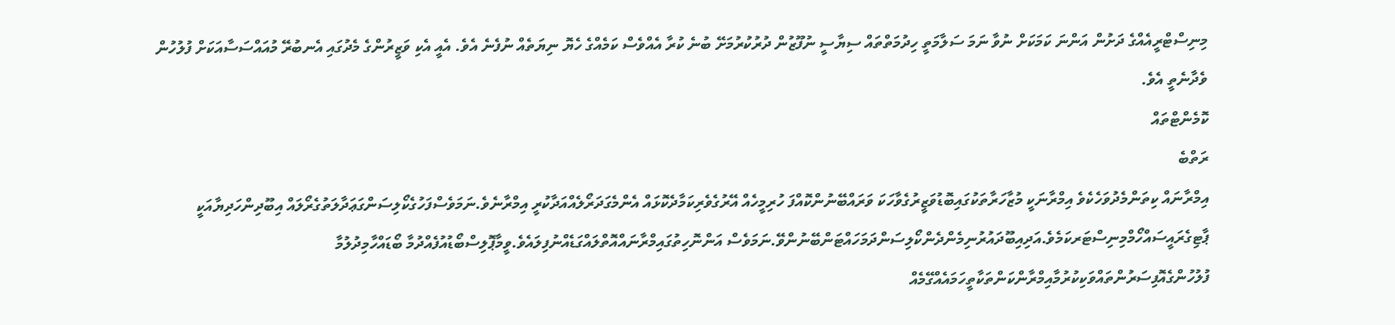މިނިސްޓްރީއެއްގެ ދަށުން އަންނަ ކަމަކަށް ނުވާ ނަމަ ސަލާމަތީ ހިދުމަތްތައް ސިޔާސީ ނުފޫޒުން ދުރުކުރުމަށޭ ބުނެ ކުރާ އެއްވެސް ކަމެއްގެ ހެޔޮ ނިޔަތެއް ނުފެނެ އެވެ. އެއީ އެކި ވަޒީރުންގެ މެދުގައި އެނބުރޭ މުއައްސަސާއަކަށް ފުލުހުން ވެދާނެތީ އެވެ.
ކޮމެންޓްތައް
ރަތްބެ
އިމްރާނައް ކިތަންމެދުވަހެކެވެ އިމްރާނަކީ މުޒާހަރާތަކުގައިބޮޑުވަޒީރުގެވާހަކަ ވަރައްބޭނުންކޮއްފަ ހުރިމީހެއް އޭރުގެވެރިކަމާދެކޮޅައް އެންމެގަދަރޯލެއްއަދާކުރީ އިމްރާނެވެ.ނަމަވެސްފަހުގެކޯލިސަންގަޢަދާލަތުގެރޯލައް އިބޫދިންހަދިޔާއަކީ ޕާޓިގެރައީސައްހޯމްމިނިސްޓަރކަމެވެ.އަދިއިބޫދައުރުނިމެންދެންކޯލިސަންދަމަހައްޓަންބޭނުންވޭ.ނަމަވެސް އަންނޮހިތުގައިމްރާނައްއޮތްލައްގަޑެއްނުފިލައެވެ.ވީމާޕޮލިސްބޯޑުއުފެއްދުމާ ބޯޑައްހާމިދުލުމާ ފުލުހުންގެއޮފިސަރުންތައްވަކިކުރުމާއިމްރާންކަންތަކާތީހަމައެއްގޭމެއް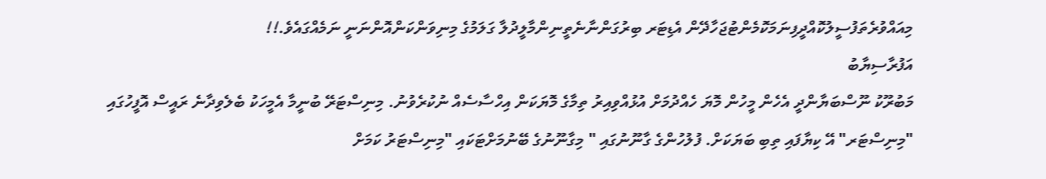މިއައްވުރެތަފުސީލުކޮއްދީފިނަމަކޮމެންޓުޖަހާދޭން އެޑިޓަރ ބިރުގަންނާނެތީނިންމާލީދުލާ ގަލަމުގެ މިނިވަންކަންއޮންނަނީ ނަމެއްގައެވެ.!!
އަފުރާސިޔާބު
މަބުރޫކު ނޫސްބަޔާންދީ އެހެން މީހުން މޮޔަ ހެއްދުމަށް އުޅުއްވިއިރު ތިމާގެ މޮޔަކަން އިހްސާސެއް ނުކުރެވުނު. މިނިސްޓަރޭ ބުނީމާ އެމީހަކު ބެލެވިދާނެ ރައީސް އޮފީހުގައި "މިނިސްޓަރ" އޭ ކިޔާފައި ތިބި ބަޔަކަށް. ފުލުހުންގެ ގާނޫނުގައި " މިގާނޫނުގެ ބޭނުމަށްޓަކައި "މިނިސްޓަރު ކަމަށް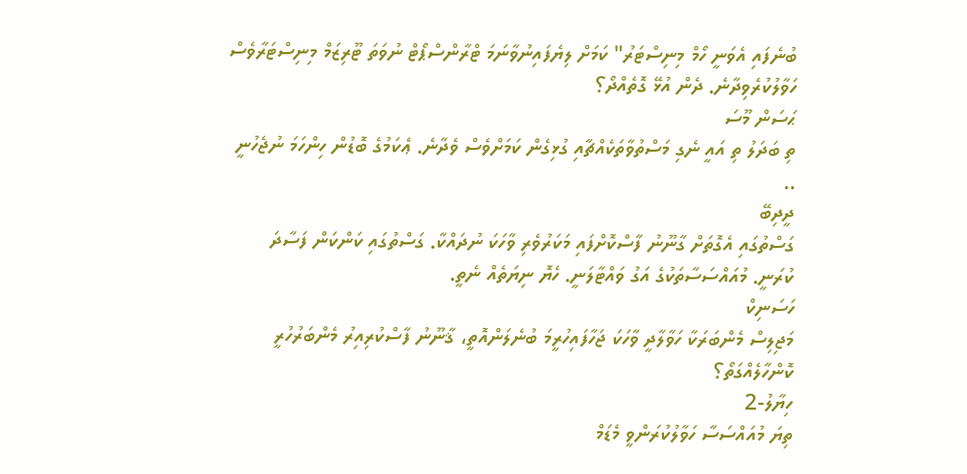ބުނެފައި އެވަނީ ހޯމް މިނިސްޓަރު" ކަމަށް ލިޔެފައިނުވާނަމަ ޓްރާންސްޕޯޓް ނުވަތަ ޓޫރިޒަމް މިނިސްޓަރާވެސް ހަވާލުކުރެވިދާނެ. ދެން އުޅޭ ގޮތެއްދޯ؟
ޙަސަން މޫސަ
ތި ބަދަލު ތި އައީ ނެގި މަސްތުވާތަކެއްޗާއި ގުޅިގެން ކަމަށްވެސް ވެދާނެ. ޢެކަމުގެ ބޮޑުން ހިންހަމަ ނުޖެހުނީ ..
ދީދިބޭ
ގަސްތުގައި އެގޮތަށް ގާނޫނު ފާސްކޮށްފައި މަކަރުވެރި ވާހަކަ ނުދައްކާ. ގަސްތުގައި ކަންކަން ފަސާދަ ކުރަނީ. މުއައްސަސާތަކުގެ އަގު ވައްޓާލަނީ. ހެޔޮ ނިޔަތެއް ނެތީ.
ހަސަނިކް
މަޖިލިސް މެންބަރަކާ ހަވާލާދީ ވާހަކަ ޖަހާފައިހުރީމަ ބުނެލަންއޮތީ، ޤާނޫނު ފާސްކުރިއިރު މެންބަރުހުރީ ކޮންހާލެއްގަތޯ؟
ހިޔާލު-2
ތިޔަ މުއައްސަސާ ހަވާލުކުރަންވީ މެޑަމް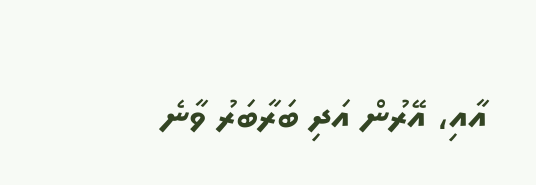އާއި، އޭރުން އަދި ބަރާބަރު ވާނެ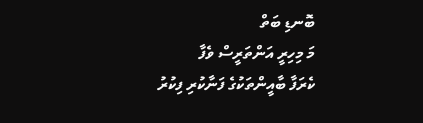ބޮނޑި ބަތް
މަ މިހިރީ އަންތަރީސް ވެފާ
ކެރަފާ ބާއީންތަކުގެ ފަނާކުރި ފިކުރު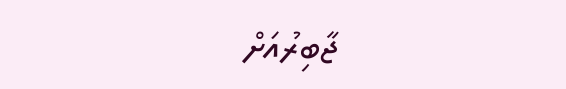ޖާބިރުއަށް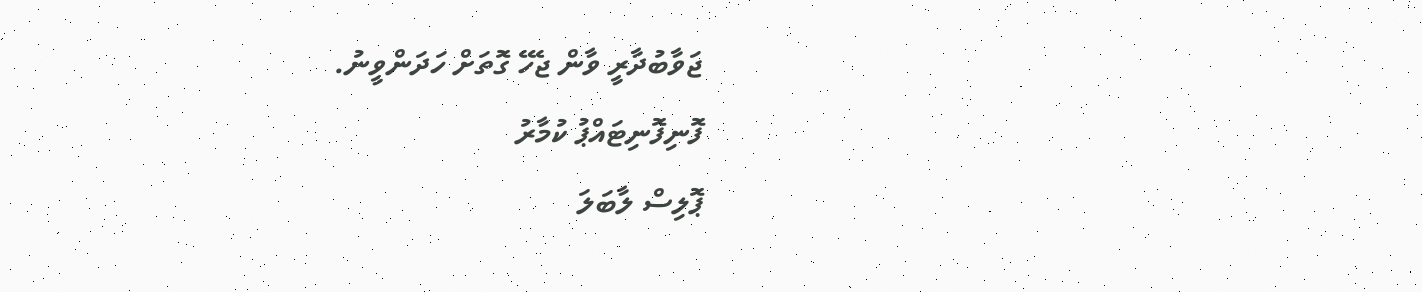ޖަވާބުދާރީ ވާން ޖެހޭ ގޮތަށް ހަދަންވީނު.
ފޮނިފޮނިޓައްޕު ކުމާރު
ޕޮލިސް ލާބަލަ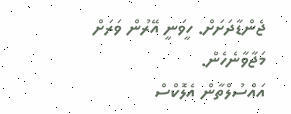ޖެންޑާދަށަށް. ހީވަނީ އޭރުން ވަރަށް މަޖާވާނެހެން.
އައްސުލްތާން އެލޮކްސް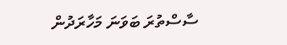ސާސްތުރަ ބަވަނަ މަހާރަދުން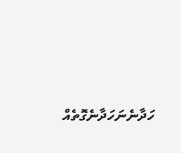ހަދާނެނަހަދާނެގޮތެއް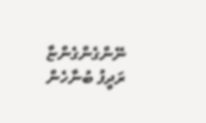ނޭންގެންގެންޏާ ރަދީފު ބުނާހެން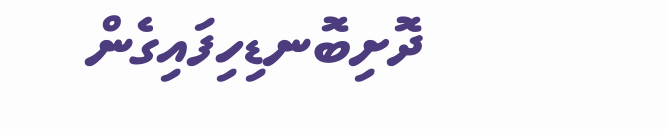ދޮށިބޮނޑިހިފައިގެން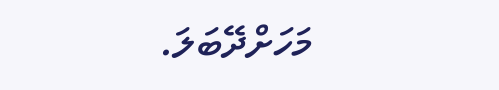މަހަށްދޭބަލަ.